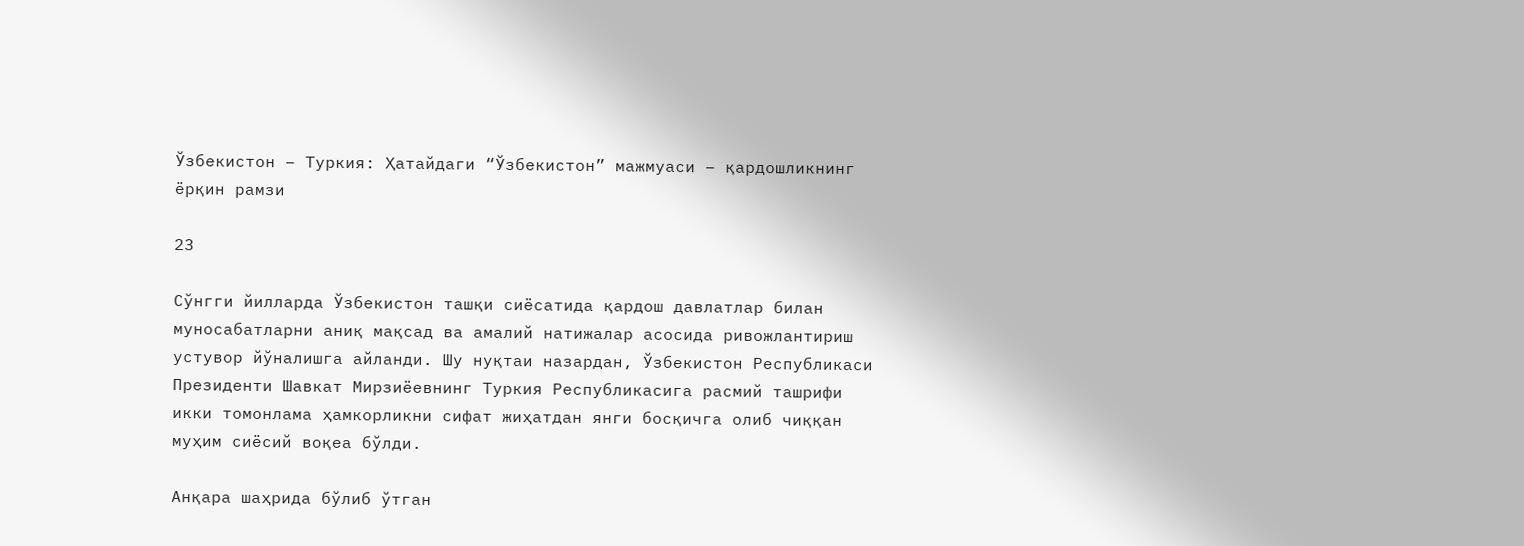Ўзбекистон – Туркия: Ҳатайдаги “Ўзбекистон” мажмуаси – қардошликнинг ёрқин рамзи

23

Сўнгги йилларда Ўзбекистон ташқи сиёсатида қардош давлатлар билан муносабатларни аниқ мақсад ва амалий натижалар асосида ривожлантириш устувор йўналишга айланди. Шу нуқтаи назардан, Ўзбекистон Республикаси Президенти Шавкат Мирзиёевнинг Туркия Республикасига расмий ташрифи икки томонлама ҳамкорликни сифат жиҳатдан янги босқичга олиб чиққан муҳим сиёсий воқеа бўлди.

Анқара шаҳрида бўлиб ўтган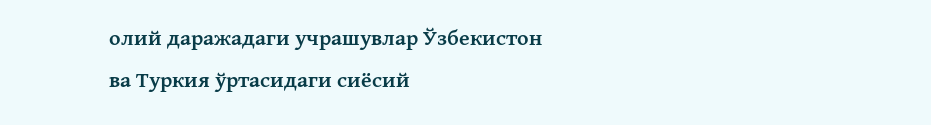олий даражадаги учрашувлар Ўзбекистон ва Туркия ўртасидаги сиёсий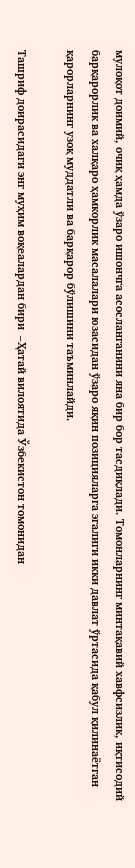мулоқот доимий, очиқ ҳамда ўзаро ишончга асосланганини яна бир бор тасдиқлади. Томонларнинг минтақавий хавфсизлик, иқтисодий барқарорлик ва халқаро ҳамкорлик масалалари юзасидан ўзаро яқин позицияларга эгалиги икки давлат ўртасида қабул қилинаётган қарорларнинг узоқ муддатли ва барқарор бўлишини таъминлайди.

Ташриф доирасидаги энг муҳим воқеалардан бири  –Ҳатай вилоятида Ўзбекистон томонидан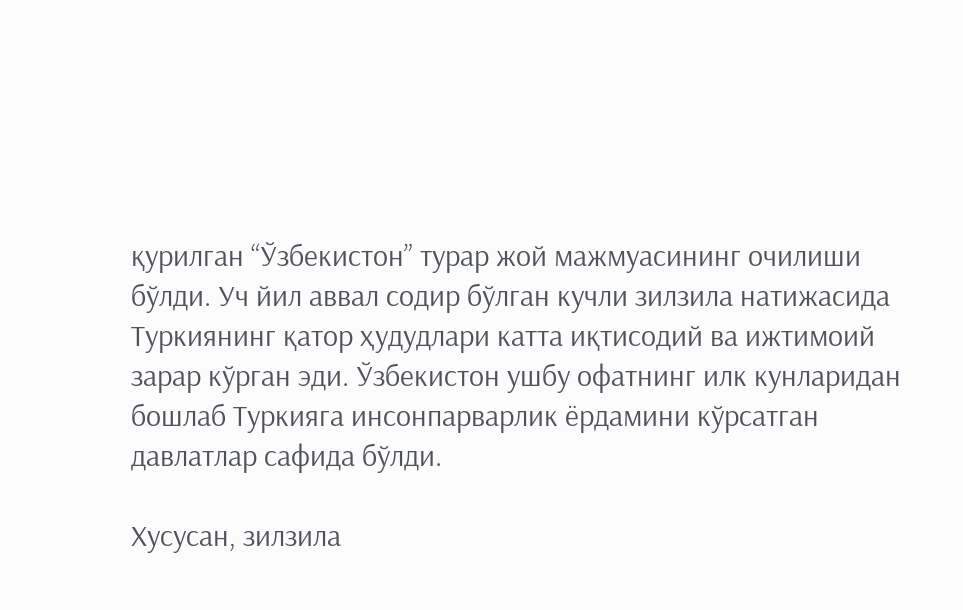қурилган “Ўзбекистон” турар жой мажмуасининг очилиши бўлди. Уч йил аввал содир бўлган кучли зилзила натижасида Туркиянинг қатор ҳудудлари катта иқтисодий ва ижтимоий зарар кўрган эди. Ўзбекистон ушбу офатнинг илк кунларидан бошлаб Туркияга инсонпарварлик ёрдамини кўрсатган давлатлар сафида бўлди.

Хусусан, зилзила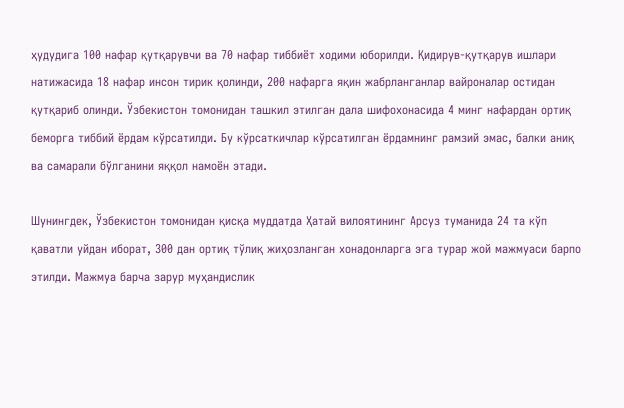ҳудудига 100 нафар қутқарувчи ва 70 нафар тиббиёт ходими юборилди. Қидирув-қутқарув ишлари натижасида 18 нафар инсон тирик қолинди, 200 нафарга яқин жабрланганлар вайроналар остидан қутқариб олинди. Ўзбекистон томонидан ташкил этилган дала шифохонасида 4 минг нафардан ортиқ беморга тиббий ёрдам кўрсатилди. Бу кўрсаткичлар кўрсатилган ёрдамнинг рамзий эмас, балки аниқ ва самарали бўлганини яққол намоён этади.

Шунингдек, Ўзбекистон томонидан қисқа муддатда Ҳатай вилоятининг Арсуз туманида 24 та кўп қаватли уйдан иборат, 300 дан ортиқ тўлиқ жиҳозланган хонадонларга эга турар жой мажмуаси барпо этилди. Мажмуа барча зарур муҳандислик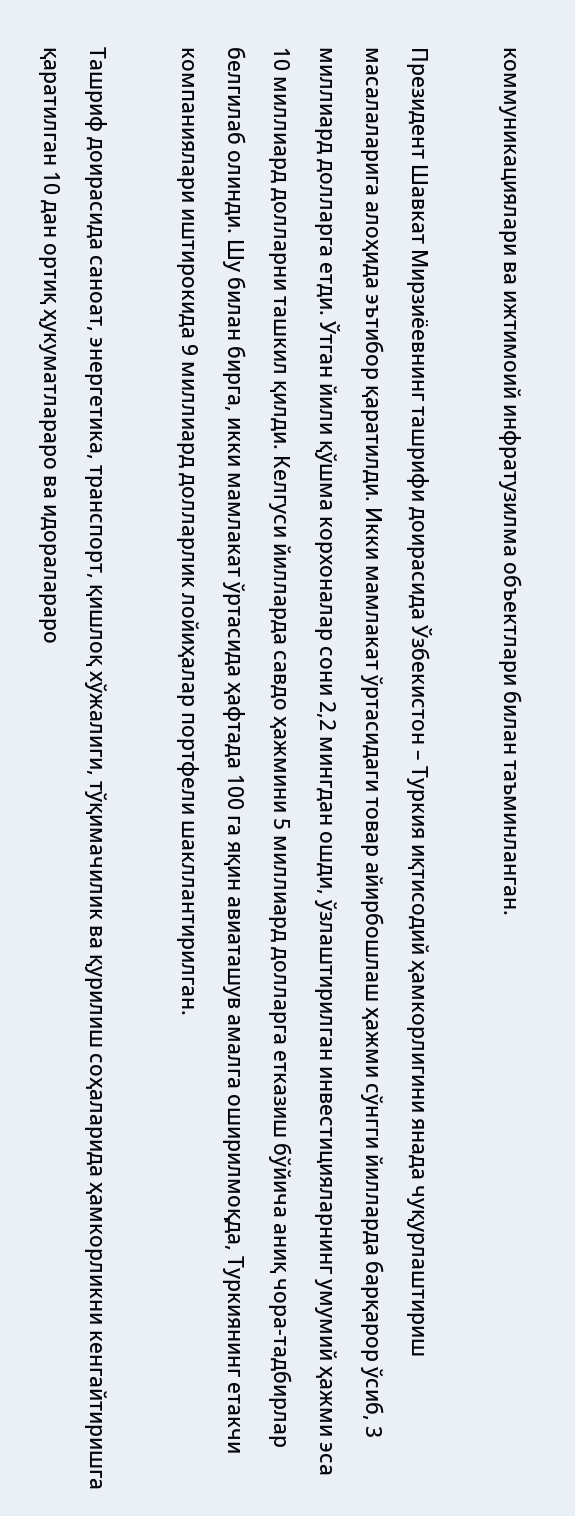коммуникациялари ва ижтимоий инфратузилма объектлари билан таъминланган.

Президент Шавкат Мирзиёевнинг ташрифи доирасида Ўзбекистон – Туркия иқтисодий ҳамкорлигини янада чуқурлаштириш масалаларига алоҳида эътибор қаратилди. Икки мамлакат ўртасидаги товар айирбошлаш ҳажми сўнгги йилларда барқарор ўсиб, 3 миллиард долларга етди. Ўтган йили қўшма корхоналар сони 2,2 мингдан ошди, ўзлаштирилган инвестицияларнинг умумий ҳажми эса 10 миллиард долларни ташкил қилди. Келгуси йилларда савдо ҳажмини 5 миллиард долларга етказиш бўйича аниқ чора-тадбирлар белгилаб олинди. Шу билан бирга, икки мамлакат ўртасида ҳафтада 100 га яқин авиаташув амалга оширилмоқда, Туркиянинг етакчи компаниялари иштирокида 9 миллиард долларлик лойиҳалар портфели шакллантирилган.

Ташриф доирасида саноат, энергетика, транспорт, қишлоқ хўжалиги, тўқимачилик ва қурилиш соҳаларида ҳамкорликни кенгайтиришга қаратилган 10 дан ортиқ ҳукуматлараро ва идоралараро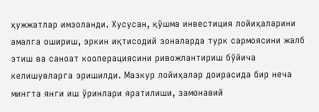ҳужжатлар имзоланди. Хусусан, қўшма инвестиция лойиҳаларини амалга ошириш, эркин иқтисодий зоналарда турк сармоясини жалб этиш ва саноат кооперациясини ривожлантириш бўйича келишувларга эришилди. Мазкур лойиҳалар доирасида бир неча мингта янги иш ўринлари яратилиши, замонавий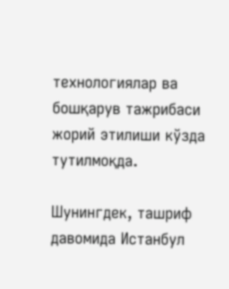технологиялар ва бошқарув тажрибаси жорий этилиши кўзда тутилмоқда.

Шунингдек, ташриф давомида Истанбул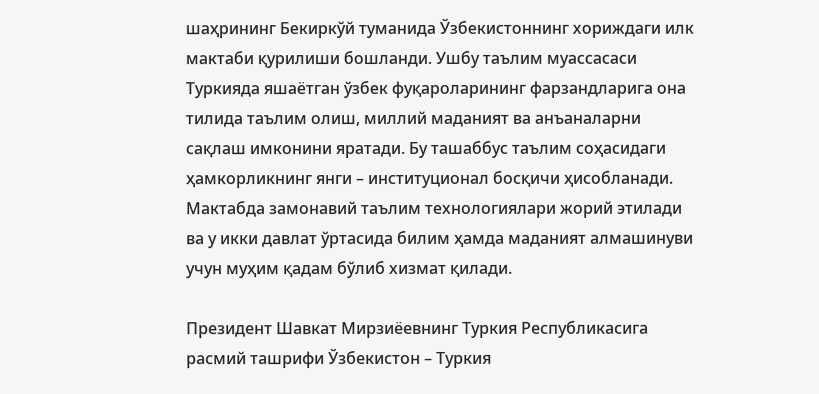шаҳрининг Бекиркўй туманида Ўзбекистоннинг хориждаги илк мактаби қурилиши бошланди. Ушбу таълим муассасаси Туркияда яшаётган ўзбек фуқароларининг фарзандларига она тилида таълим олиш, миллий маданият ва анъаналарни сақлаш имконини яратади. Бу ташаббус таълим соҳасидаги ҳамкорликнинг янги – институционал босқичи ҳисобланади. Мактабда замонавий таълим технологиялари жорий этилади ва у икки давлат ўртасида билим ҳамда маданият алмашинуви учун муҳим қадам бўлиб хизмат қилади.

Президент Шавкат Мирзиёевнинг Туркия Республикасига расмий ташрифи Ўзбекистон – Туркия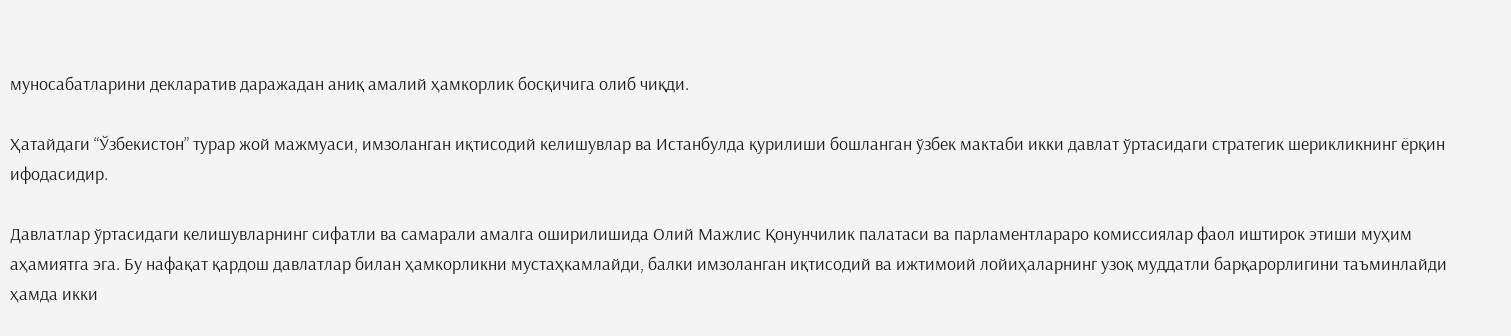муносабатларини декларатив даражадан аниқ амалий ҳамкорлик босқичига олиб чиқди.

Ҳатайдаги “Ўзбекистон” турар жой мажмуаси, имзоланган иқтисодий келишувлар ва Истанбулда қурилиши бошланган ўзбек мактаби икки давлат ўртасидаги стратегик шерикликнинг ёрқин ифодасидир.

Давлатлар ўртасидаги келишувларнинг сифатли ва самарали амалга оширилишида Олий Мажлис Қонунчилик палатаси ва парламентлараро комиссиялар фаол иштирок этиши муҳим аҳамиятга эга. Бу нафақат қардош давлатлар билан ҳамкорликни мустаҳкамлайди, балки имзоланган иқтисодий ва ижтимоий лойиҳаларнинг узоқ муддатли барқарорлигини таъминлайди ҳамда икки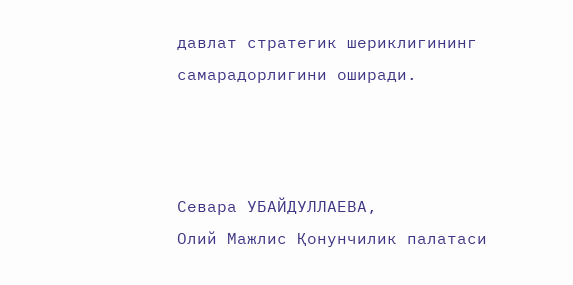давлат стратегик шериклигининг самарадорлигини оширади.



Севара УБАЙДУЛЛАЕВА,
Олий Мажлис Қонунчилик палатаси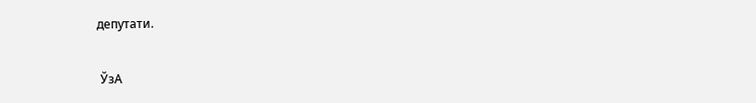депутати.

 ЎзА